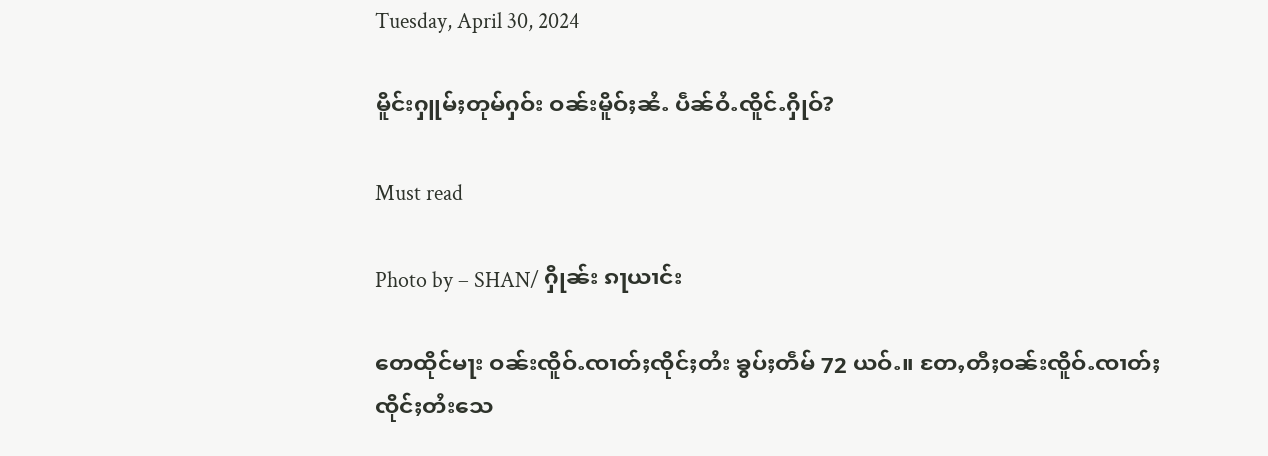Tuesday, April 30, 2024

မိူင်းႁူမ်ႈတုမ်ႁဝ်း ဝၼ်းမိူဝ်ႈၼႆႉ ပဵၼ်ဝႆႉၸိူင်ႉႁိုဝ်?

Must read

Photo by – SHAN/ ႁိုၼ်း ၵႃယၢင်း

တေထိုင်မႃး ဝၼ်းၸိူဝ်ႉၸၢတ်ႈၸိုင်ႈတႆး ၶွပ်ႈတဵမ် 72 ယဝ်ႉ။ တႄႇတီႈဝၼ်းၸိူဝ်ႉၸၢတ်ႈၸိုင်ႈတႆးသေ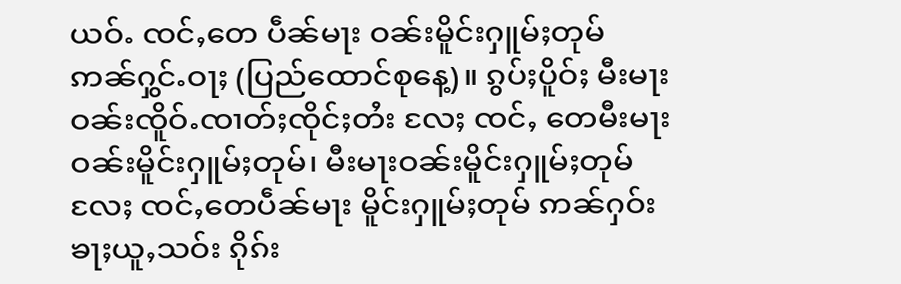ယဝ်ႉ ၸင်ႇတေ ပဵၼ်မႃး ဝၼ်းမိူင်းႁူမ်ႈတုမ် ဢၼ်ႁွင်ႉဝႃႈ (ပြည်ထောင်စုနေ့)။ ၵွပ်ႈပိူဝ်ႈ မီးမႃးဝၼ်းၸိူဝ်ႉၸၢတ်ႈၸိုင်ႈတႆး လႄႈ ၸင်ႇ တေမီးမႃး ဝၼ်းမိူင်းႁူမ်ႈတုမ်၊ မီးမႃးဝၼ်းမိူင်းႁူမ်ႈတုမ်လႄႈ ၸင်ႇတေပဵၼ်မႃး မိူင်းႁူမ်ႈတုမ် ဢၼ်ႁဝ်းၶႃႈယူႇသဝ်း ၵိုၵ်း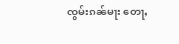ၸွမ်းၵၼ်မႃး တေႃႇ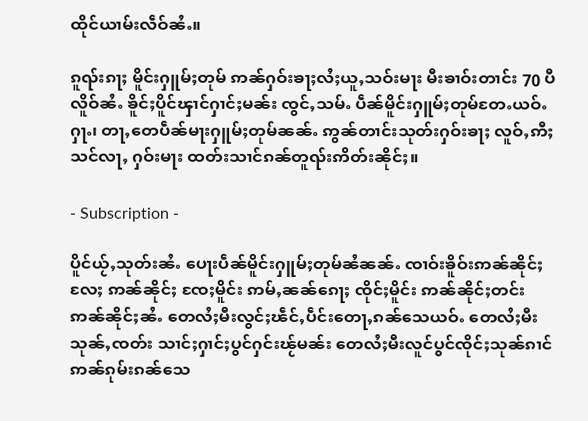ထိုင်ယၢမ်းလဵဝ်ၼႆႉ။

ၵူၺ်းၵႃႈ မိူင်းႁူမ်ႈတုမ် ဢၼ်ႁဝ်းၶႃႈလႆႈယူႇသဝ်းမႃး မီးၶၢဝ်းတၢင်း 70 ပီလိူဝ်ၼႆႉ ၶိူင်ႈပိူင်ၾၢင်ႁၢင်ႈမၼ်း ၸွင်ႇသမ်ႉ ပဵၼ်မိူင်းႁူမ်ႈတုမ်တႄႉယဝ်ႉႁႃႉ၊ တႃႇတေပဵၼ်မႃးႁူမ်ႈတုမ်ၼၼ်ႉ ဢွၼ်တၢင်းသုတ်းႁဝ်းၶႃႈ လူဝ်ႇဢီႈသင်လႃႇ ႁဝ်းမႃး ထတ်းသၢင်ၵၼ်တူၺ်းဢိတ်းၼိုင်ႈ။

- Subscription -

ပိူင်ယႂ်ႇသုတ်းၼႆႉ ပေႃးပဵၼ်မိူင်းႁူမ်ႈတုမ်ၼႆၼၼ်ႉ ၸၢဝ်းၶိူဝ်းဢၼ်ၼိုင်ႈလႄႈ ဢၼ်ၼိုင်ႈ ၸႄႈမိူင်း ဢမ်ႇၼၼ်ၵေႃႈ ၸိုင်ႈမိူင်း ဢၼ်ၼိုင်ႈတင်းဢၼ်ၼိုင်ႈၼႆႉ တေလႆႈမီးလွင်ႈၽဵင်ႇပဵင်းတေႃႇၵၼ်သေယဝ်ႉ တေလႆႈမီးသုၼ်ႇၸတ်း သၢင်ႈႁၢင်ႈပွင်ႁင်းၽႂ်မၼ်း တေလႆႈမီးလူင်ပွင်ၸိုင်ႈသုၼ်ၵၢင် ဢၼ်ၵုမ်းၵၼ်သေ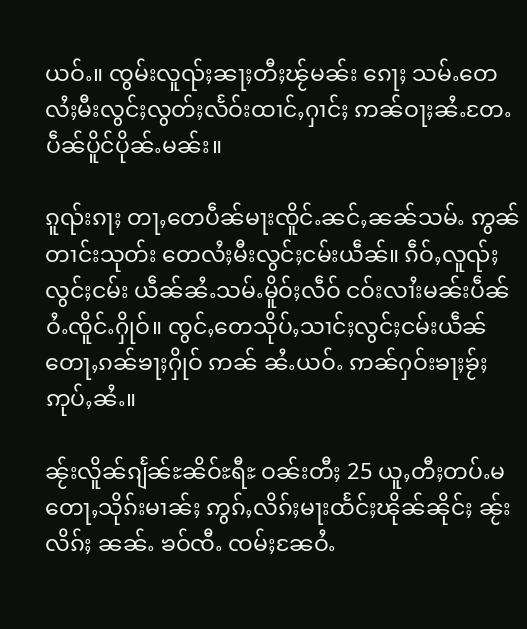ယဝ်ႉ။ ၸွမ်းလူၺ်ႈၼႃႈတီႈၽႂ်မၼ်း ၵေႃႈ သမ်ႉတေလႆႈမီးလွင်ႈလွတ်ႈလႅဝ်းထၢင်ႇႁၢင်ႈ ဢၼ်ဝႃႈၼႆႉတႄႉ ပဵၼ်ပိူင်ပိုၼ်ႉမၼ်း။

ၵူၺ်းၵႃႈ တႃႇတေပဵၼ်မႃးၸိူင်ႉၼင်ႇၼၼ်သမ်ႉ ဢွၼ်တၢင်းသုတ်း တေလႆႈမီးလွင်ႈငမ်းယဵၼ်။ ၵဵဝ်ႇလူၺ်ႈလွင်ႈငမ်း ယဵၼ်ၼႆႉသမ်ႉမိူဝ်ႈလဵဝ် ငဝ်းလၢႆးမၼ်းပဵၼ်ဝႆႉၸိူင်ႉႁိုဝ်။ ၸွင်ႇတေသိုပ်ႇသၢင်ႈလွင်ႈငမ်းယဵၼ်တေႃႇၵၼ်ၶႃႈႁိုဝ် ဢၼ် ၼႆႉယဝ်ႉ ဢၼ်ႁဝ်းၶႃႈၶႂ်ႈဢုပ်ႇၼႆႉ။

ၼႂ်းလိူၼ်ၵျႅၼ်ႊၼိဝ်ႊရီႊ ဝၼ်းတီႈ 25 ယူႇတီႈတပ်ႉမတေႃႇသိုၵ်းမၢၼ်ႈ ဢွၵ်ႇလိၵ်ႈမႃးထႅင်ႈၽိုၼ်ၼိုင်ႈ ၼႂ်းလိၵ်ႈ ၼၼ်ႉ ၶဝ်ၸီႉ ၸမ်ႈၼႄဝႆႉ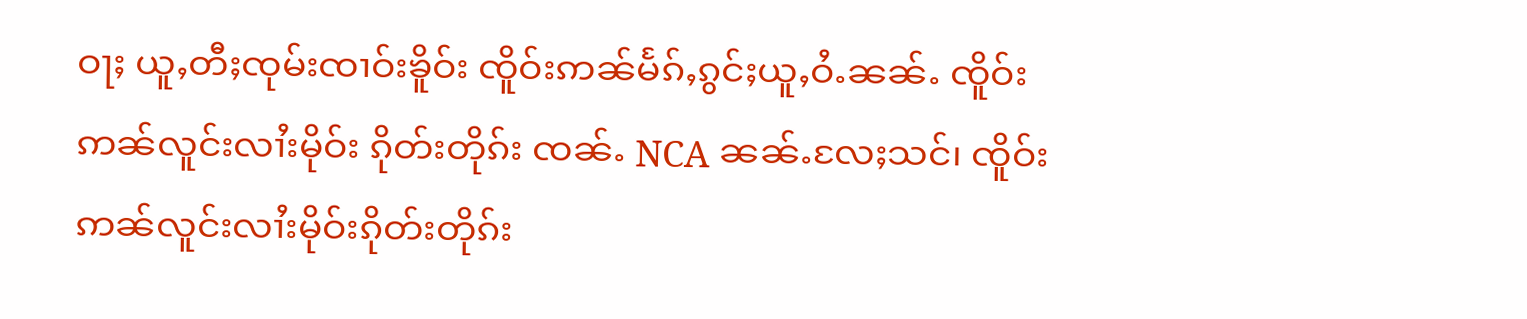ဝႃႈ ယူႇတီႈၸုမ်းၸၢဝ်းၶိူဝ်း ၸိူဝ်းဢၼ်မႅၵ်ႇၵွင်ႈယူႇဝႆႉၼၼ်ႉ ၸိူဝ်းဢၼ်လူင်းလၢႆးမိုဝ်း ၵိုတ်းတိုၵ်း ၸၼ်ႉ NCA ၼၼ်ႉလႄႈသင်၊ ၸိူဝ်းဢၼ်လူင်းလၢႆးမိုဝ်းၵိုတ်းတိုၵ်း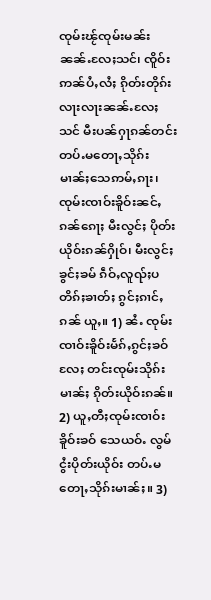ၸုမ်းၽႂ်ၸုမ်းမၼ်းၼၼ်ႉလႄႈသင်၊ ၸိူဝ်းဢၼ်ပႆႇလႆႈ ၵိုတ်းတိုၵ်းလႃးလႃးၼၼ်ႉလႄႈသင် မီးပၼ်ႁႃၵၼ်တင်းတပ်ႉမတေႃႇသိုၵ်းမၢၼ်ႈသေဢမ်ႇၵႃး၊ ၸုမ်းၸၢဝ်းၶိူဝ်းၼင်ႇ ၵၼ်ၵေႃႈ မီးလွင်ႈ ပိုတ်းယိုဝ်းၵၼ်ႁိုဝ်၊ မီးလွင်ႈၶွင်ႈၶမ် ၵဵဝ်ႇလူၺ်ႈပတိၵ်ႈၶၢတ်ႈ ၵွင်ႈၵၢင်ႇၵၼ် ယူႇ။ 1) ၼႆႉ ၸုမ်းၸၢဝ်းၶိူဝ်းမႅၵ်ႇၵွင်ႈၶဝ်လႄႈ တင်းၸုမ်းသိုၵ်းမၢၼ်ႈ ၵိုတ်းယိုဝ်းၵၼ်။ 2) ယူႇတီႈၸုမ်းၸၢဝ်းၶိူဝ်းၶဝ် သေယဝ်ႉ လွမ် ငွႆးပိုတ်းယိုဝ်း တပ်ႉမတေႃႇသိုၵ်းမၢၼ်ႈ။ 3)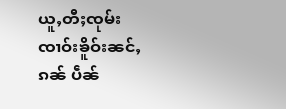ယူႇတီႈၸုမ်းၸၢဝ်းၶိူဝ်းၼင်ႇၵၼ် ပဵၼ်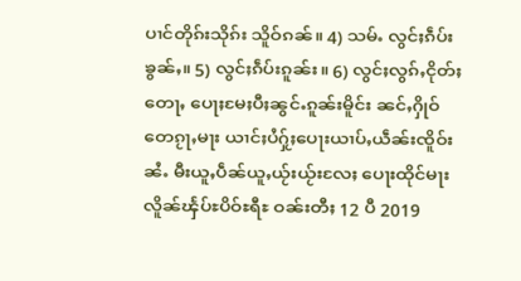ပၢင်တိုၵ်းသိုၵ်း သိူဝ်ၵၼ်။ 4) သမ်ႉ လွင်ႈၵဵပ်းၶွၼ်ႇ။ 5) လွင်ႈၵဵပ်းၵူၼ်း။ 6) လွင်ႈလွၵ်ႇငိုတ်ႈတေႃႇ ပေႃႈမႄႈပီႈၼွင်ႉၵူၼ်းမိူင်း ၼင်ႇႁိုဝ် တေၵႂႃႇမႃး ယၢင်ႈပႆႁႂ်ႈပေႃးယၢပ်ႇယဵၼ်းၸိူဝ်းၼႆႉ မီးယူႇပဵၼ်ယူႇယႂ်းယႂ်းလႄႈ ပေႃးထိုင်မႃး လိူၼ်ၾႅပ်ႊပိဝ်ႊရီႊ ဝၼ်းတီႈ 12 ပီ 2019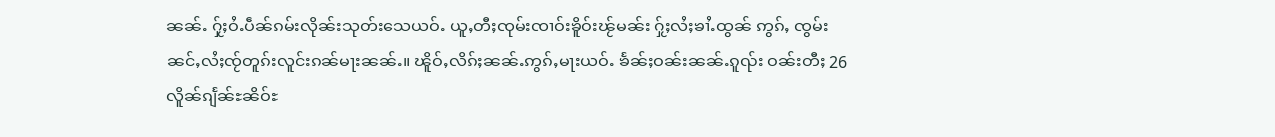ၼၼ်ႉ ႁႂ်ႈဝႆႉပဵၼ်ၵမ်းလိုၼ်းသုတ်းသေယဝ်ႉ ယူႇတီႈၸုမ်းၸၢဝ်းၶိူဝ်းၽႂ်မၼ်း ႁႂ်ႈလႆႈၶၢႆႉထွၼ် ဢွၵ်ႇ ၸွမ်းၼင်ႇလႆႈၸႂ်တူၵ်းလူင်းၵၼ်မႃးၼၼ်ႉ။ ၽိူဝ်ႇလိၵ်ႈၼၼ်ႉဢွၵ်ႇမႃးယဝ်ႉ ၶႅၼ်ႈဝၼ်းၼၼ်ႉၵူၺ်း ဝၼ်းတီႈ 26 လိူၼ်ၵျႅၼ်ႊၼိဝ်ႊ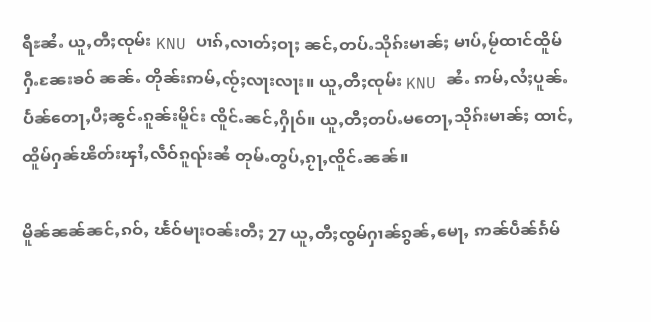ရီႊၼႆႉ ယူႇတီႈၸုမ်း KNU ပၢၵ်ႇလၢတ်ႈဝႃႈ ၼင်ႇတပ်ႉသိုၵ်းမၢၼ်ႈ မၢပ်ႇမႂ်ထၢင်ထိူမ် ႁီႉၼႄးၶဝ် ၼၼ်ႉ တိုၼ်းဢမ်ႇၸႂ်ႈလႃးလႃး။ ယူႇတီႈၸုမ်း KNU ၼႆႉ ဢမ်ႇလႆႈပူၼ်ႉပႅၼ်တေႃႇပီႈၼွင်ႉၵူၼ်းမိူင်း ၸိူင်ႉၼင်ႇႁိုဝ်။ ယူႇတီႈတပ်ႉမတေႃႇသိုၵ်းမၢၼ်ႈ ထၢင်ႇထိူမ်ႁၼ်ၽိတ်းၾၢႆႇလဵဝ်ၵူၺ်းၼႆ တုမ်ႉတွပ်ႇၵႂႃႇၸိူင်ႉၼၼ်။

မိူၼ်ၼၼ်ၼင်ႇၵဝ်ႇ ၽႅဝ်မႃးဝၼ်းတီႈ 27 ယူႇတီႈၸွမ်ႁၢၼ်ၵွၼ်ႇမေႃႇ ဢၼ်ပဵၼ်ၵႅမ်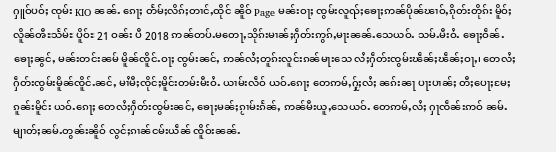ႁူဝ်ပဝ်ႈ ၸုမ်း KIO ၼၼ်ႉ ၵေႃႈ တႅမ်ႈလိၵ်ႈတၢင်ႇထိုင် ၼိူဝ် Page မၼ်းဝႃႈ ၸွမ်းလူၺ်ႈၶေႃႈဢၼ်ပိုၼ်ၽၢဝ်ႇၵိုတ်းတိုၵ်း မိူဝ်ႈလိူၼ်ၻီႊသႅမ်ႊ ပိူဝ်ႊ 21 ဝၼ်း ပီ 2018 ဢၼ်တပ်ႉမတေႃႇသိုၵ်းမၢၼ်ႈႁဵတ်းဢွၵ်ႇမႃးၼၼ်ႉသေယဝ်ႉ သမ်ႉမီးဝႆႉ ၶေႃႈဝဵၼ်ႉၶေႃႈၼွင်ႇ မၼ်းတင်းၼမ် မိူၼ်ၸိူင်ႉဝႃႈ ၸွမ်းၼင်ႇ ဢၼ်လႆႈတူၵ်းလူင်းၵၼ်မႃးသေ လႆႈႁဵတ်းၸွမ်းၽဵၼ်ႈၽဵၼ်ႈဝႃႇ၊ တေလႆႈ ႁဵတ်းၸွမ်းမိူၼ်ၸိူင်ႉၼင်ႇ မၢႆမီႈၸိုင်ႈမိူင်းတမ်းမီးဝႆႉ ယၢမ်းလဵဝ် ယဝ်ႉၵေႃႈ တေဢမ်ႇႁႂ်ႈလႆႈ ၼၵ်းၼႃ ပႃးပၢၼ်ႈ တီႈပေႃႈမႄႈၵူၼ်းမိူင်း ယဝ်ႉၵေႃႈ တေလႆႈႁဵတ်းၸွမ်းၼင်ႇ ၶေႃႈမၼ်ႈၵႂၢမ်းၵႅၼ်ႇ ဢၼ်မီးယူႇသေယဝ်ႉ တေဢမ်ႇလႆႈ ႁႃၸဵၼ်းဢဝ် ၼမ်ႉမျၢတ်ႈၼမ်ႉတွၼ်းၼိူဝ် လွင်ႈၵၢၼ်ငမ်းယဵၼ် ၸိူဝ်းၼၼ်ႉ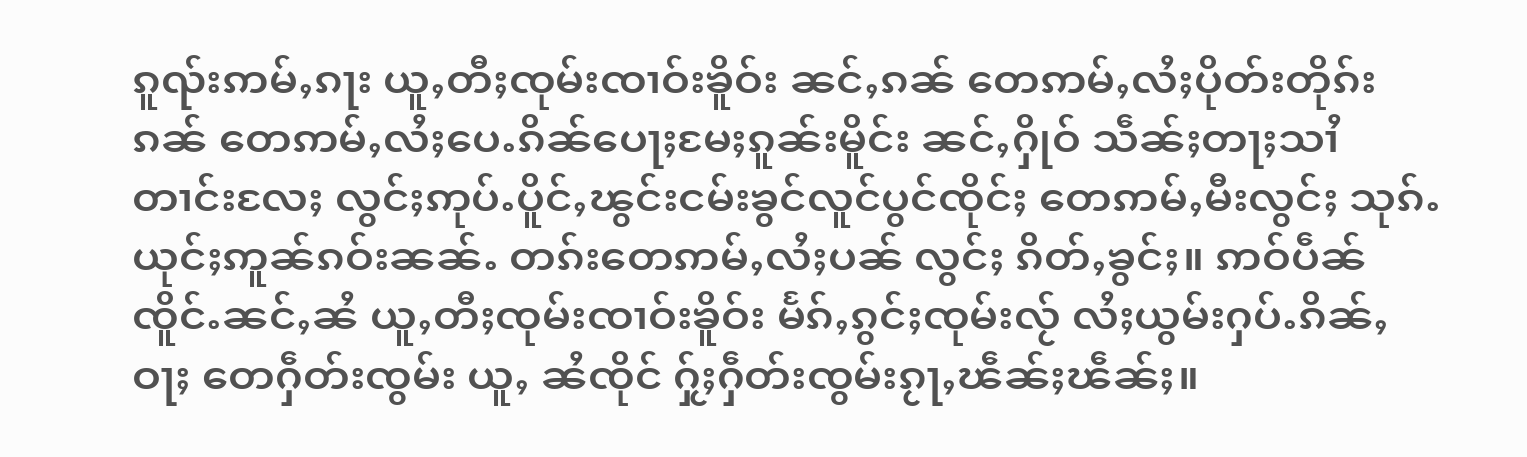ၵူၺ်းဢမ်ႇၵႃး ယူႇတီႈၸုမ်းၸၢဝ်းၶိူဝ်း ၼင်ႇၵၼ် တေဢမ်ႇလႆႈပိုတ်းတိုၵ်းၵၼ် တေဢမ်ႇလႆႈပေႉၵိၼ်ပေႃႈမႄႈၵူၼ်းမိူင်း ၼင်ႇႁိုဝ် သဵၼ်ႈတႃႈသၢႆတၢင်းလႄႈ လွင်ႈဢုပ်ႉပိူင်ႇၽွင်းငမ်းၶွင်လူင်ပွင်ၸိုင်ႈ တေဢမ်ႇမီးလွင်ႈ သုၵ်ႉယုင်ႈဢူၼ်ၵဝ်းၼၼ်ႉ တၵ်းတေဢမ်ႇလႆႈပၼ် လွင်ႈ ၵိတ်ႇၶွင်ႈ။ ဢဝ်ပဵၼ်ၸိူင်ႉၼင်ႇၼႆ ယူႇတီႈၸုမ်းၸၢဝ်းၶိူဝ်း မႅၵ်ႇၵွင်ႈၸုမ်းလႂ် လႆႈယွမ်းႁပ်ႉၵိၼ်ႇဝႃႈ တေႁဵတ်းၸွမ်း ယူႇ ၼႆၸိုင် ႁႂ်ႈႁဵတ်းၸွမ်းၵႂႃႇၽဵၼ်ႈၽဵၼ်ႈ။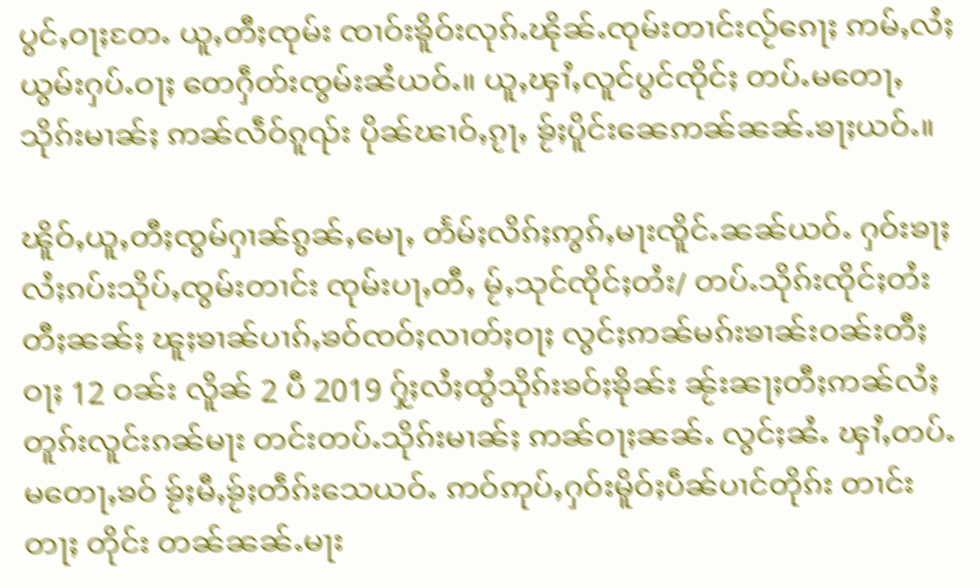ပွင်ႇဝႃႈတႄႉ ယူႇတီႈၸုမ်း ၸၢဝ်းၶိူဝ်းလုၵ်ႉၽိုၼ်ႉၸုမ်းတၢင်းလႂ်ၵေႃႈ ဢမ်ႇလႆႈယွမ်းႁပ်ႉဝႃႈ တေႁဵတ်းၸွမ်းၼႆယဝ်ႉ။ ယူႇၾၢႆႇလူင်ပွင်ၸိုင်ႈ တပ်ႉမတေႃႇသိုၵ်းမၢၼ်ႈ ဢၼ်လဵဝ်ၵူၺ်း ပိုၼ်ၽၢဝ်ႇၵႂႃႇ ၶႂ်ႈပိူင်းၼေဢၼ်ၼၼ်ႉၶႃႈယဝ်ႉ။

ၽိူဝ်ႇယူႇတီႈၸွမ်ႁၢၼ်ၵွၼ်ႇမေႃႇ တႅမ်ႈလိၵ်ႈဢွၵ်ႇမႃးၸိူင်ႉၼၼ်ယဝ်ႉ ႁဝ်းၶႃႈ လႆႈၵပ်းသိုပ်ႇၸွမ်းတၢင်း ၸုမ်းပႃႇတီႇ မႂ်ႇသုင်ၸိုင်ႈတႆး/ တပ်ႉသိုၵ်းၸိုင်ႈတႆး တီႈၼၼ်ႈ ၽူႈၶၢၼ်ပၢၵ်ႇၶဝ်ၸဝ်ႈလၢတ်ႈဝႃႈ လွင်ႈဢၼ်မၵ်းၶၢၼ်းဝၼ်းတီႈဝႃႈ 12 ဝၼ်း လိူၼ် 2 ပီ 2019 ႁႂ်ႈလႆႈထွႆသိုၵ်းၶဝ်ႈၶိုၼ်း ၼႂ်းၼႃႈတီႈဢၼ်လႆႈတူၵ်းလူင်းၵၼ်မႃး တင်းတပ်ႉသိုၵ်းမၢၼ်ႈ ဢၼ်ဝႃႈၼၼ်ႉ လွင်ႈၼႆႉ ၾၢႆႇတပ်ႉမတေႃႇၶဝ် ၶႂ်ႈမီႇၶႂ်ႈတဵၵ်းသေယဝ်ႉ ဢဝ်ဢုပ်ႇႁဝ်းမိူဝ်ႈပဵၼ်ပၢင်တိုၵ်း တၢင်းတႃႈ တိုင်း တၼ်ၼၼ်ႉမႃး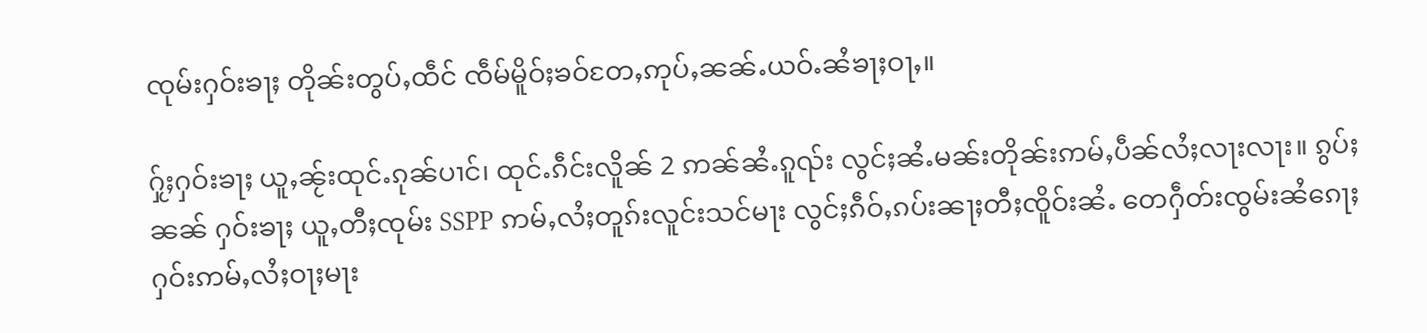ၸုမ်းႁဝ်းၶႃႈ တိုၼ်းတွပ်ႇထဵင် ၸဵမ်မိူဝ်ႈၶဝ်တႄႇဢုပ်ႇၼၼ်ႉယဝ်ႉၼႆၶႃႈဝႃႇ။

ႁႂ်ႈႁဝ်းၶႃႈ ယူႇၼႂ်းထုင်ႉၵုၼ်ပၢင်၊ ထုင်ႉၵဵင်းလိူၼ် 2 ဢၼ်ၼႆႉၵူၺ်း လွင်ႈၼႆႉမၼ်းတိုၼ်းဢမ်ႇပဵၼ်လႆႈလႃးလႃး။ ၵွပ်ႈ ၼၼ် ႁဝ်းၶႃႈ ယူႇတီႈၸုမ်း SSPP ဢမ်ႇလႆႈတူၵ်းလူင်းသင်မႃး လွင်ႈၵဵဝ်ႇၵပ်းၼႃႈတီႈၸိူဝ်းၼႆႉ တေႁဵတ်းၸွမ်းၼႆၵေႃႈ ႁဝ်းဢမ်ႇလႆႈဝႃႈမႃး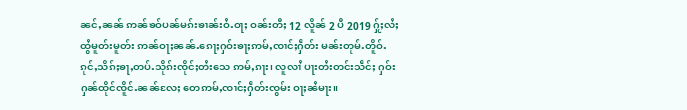ၼင်ႇၼၼ် ဢၼ်ၶဝ်ပၼ်မၵ်းၶၢၼ်းဝႆႉဝႃႈ ဝၼ်းတီႈ 12 လိူၼ် 2 ပီ 2019 ႁႂ်ႈလႆႈထွႆမူတ်းမူတ်း ဢၼ်ဝႃႈၼၼ်ႉၵေႃႈႁဝ်းၶႃႈဢမ်ႇၸၢင်ႈႁဵတ်း မၼ်းတုမ်ႉတိူဝ်ႉ ၵုင်ႇသိၵ်ႈၶႃႇတပ်ႉသိုၵ်းၸိုင်ႈတႆးသေ ဢမ်ႇၵႃး၊ လူလၢႆ ပႃးတႆးတင်းသဵင်ႈ ႁဝ်းႁၼ်ထိုင်ၸိူင်ႉၼၼ်လႄႈ တေဢမ်ႇၸၢင်ႈႁဵတ်းၸွမ်း ဝႃႈၼႆမႃး။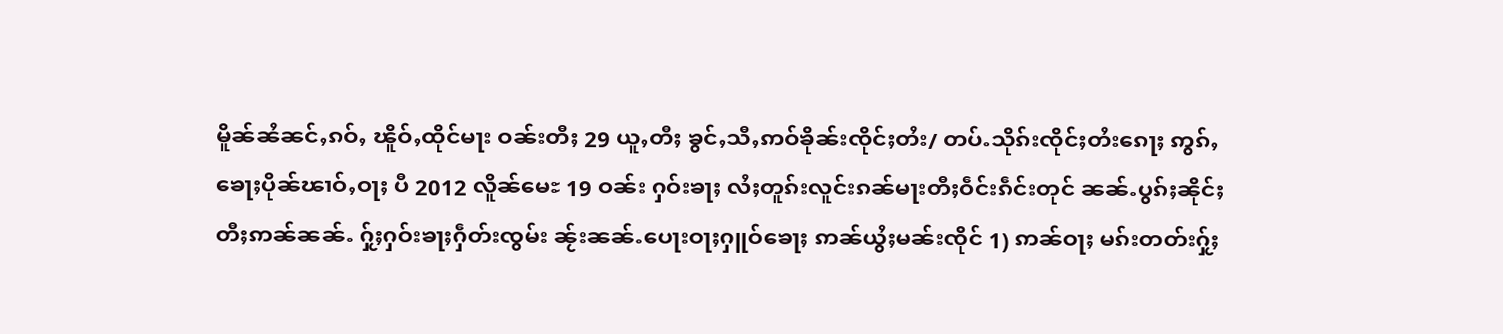မိူၼ်ၼႆၼင်ႇၵဝ်ႇ ၽိူဝ်ႇထိုင်မႃး ဝၼ်းတီႈ 29 ယူႇတီႈ ၶွင်ႇသီႇဢဝ်ၶိုၼ်းၸိုင်ႈတႆး/ တပ်ႉသိုၵ်းၸိုင်ႈတႆးၵေႃႈ ဢွၵ်ႇ ၶေႃႈပိုၼ်ၽၢဝ်ႇဝႃႈ ပီ 2012 လိူၼ်မေႊ 19 ဝၼ်း ႁဝ်းၶႃႈ လႆႈတူၵ်းလူင်းၵၼ်မႃးတီႈဝဵင်းၵဵင်းတုင် ၼၼ်ႉပွၵ်ႈၼိုင်ႈ တီႈဢၼ်ၼၼ်ႉ ႁႂ်ႈႁဝ်းၶႃႈႁဵတ်းၸွမ်း ၼႂ်းၼၼ်ႉပေႃးဝႃႈႁူဝ်ၶေႃႈ ဢၼ်ယွႆႈမၼ်းၸိုင် 1) ဢၼ်ဝႃႈ မၵ်းတတ်းႁႂ်ႈ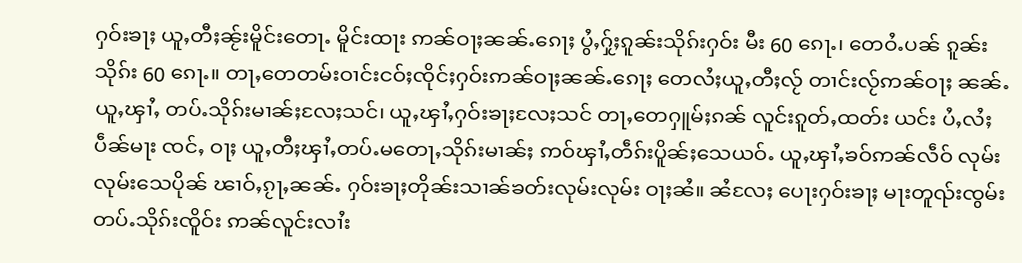ႁဝ်းၶႃႈ ယူႇတီႈၼႂ်းမိူင်းတေႃႉ မိူင်းထႃး ဢၼ်ဝႃႈၼၼ်ႉၵေႃႈ ပွႆႇႁႂ်ႈၵူၼ်းသိုၵ်းႁဝ်း မီး 60 ၵေႃႉ၊ တေဝႆႉပၼ် ၵူၼ်းသိုၵ်း 60 ၵေႃႉ။ တႃႇတေတမ်းဝၢင်းငဝ်ႈၸိုင်ႈႁဝ်းဢၼ်ဝႃႈၼၼ်ႉၵေႃႈ တေလႆႈယူႇတီႈလႂ် တၢင်းလႂ်ဢၼ်ဝႃႈ ၼၼ်ႉ ယူႇၾၢႆႇ တပ်ႉသိုၵ်းမၢၼ်ႈလႄႈသင်၊ ယူႇၾၢႆႇႁဝ်းၶႃႈလႄႈသင် တႃႇတေႁူမ်ႈၵၼ် လူင်းၵူတ်ႇထတ်း ယင်း ပႆႇလႆႈပဵၼ်မႃး ၸင်ႇ ဝႃႈ ယူႇတီႈၾၢႆႇတပ်ႉမတေႃႇသိုၵ်းမၢၼ်ႈ ဢဝ်ၾၢႆႇတဵၵ်းပိူၼ်ႈသေယဝ်ႉ ယူႇၾၢႆႇၶဝ်ဢၼ်လဵဝ် လုမ်းလုမ်းသေပိုၼ် ၽၢဝ်ႇၵႂႃႇၼၼ်ႉ ႁဝ်းၶႃႈတိုၼ်းသၢၼ်ၶတ်းလုမ်းလုမ်း ဝႃႈၼႆ။ ၼႆလႄႈ ပေႃးႁဝ်းၶႃႈ မႃးတူၺ်းၸွမ်း တပ်ႉသိုၵ်းၸိူဝ်း ဢၼ်လူင်းလၢႆး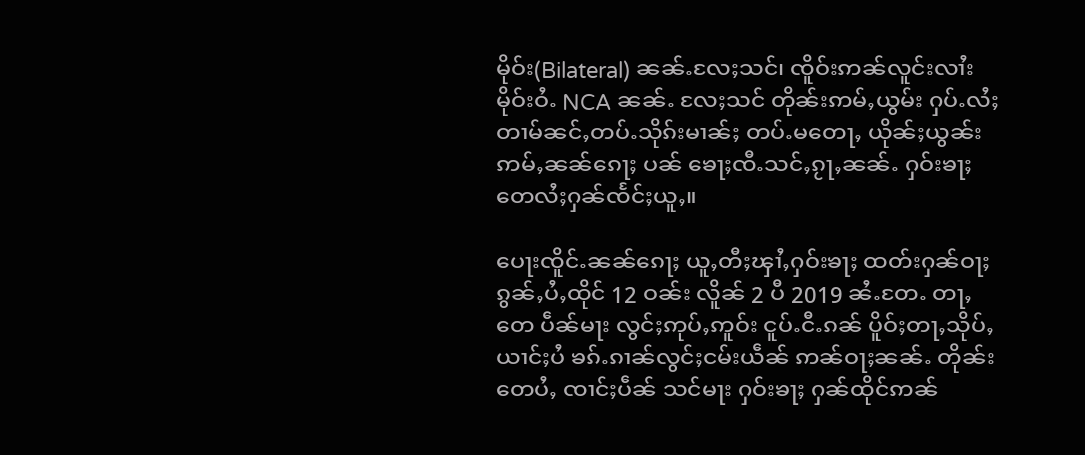မိုဝ်း(Bilateral) ၼၼ်ႉလႄႈသင်၊ ၸိူဝ်းဢၼ်လူင်းလၢႆးမိုဝ်းဝႆႉ NCA ၼၼ်ႉ လႄႈသင် တိုၼ်းဢမ်ႇယွမ်း ႁပ်ႉလႆႈ တၢမ်ၼင်ႇတပ်ႉသိုၵ်းမၢၼ်ႈ တပ်ႉမတေႃႇ ယိုၼ်ႈယွၼ်း ဢမ်ႇၼၼ်ၵေႃႈ ပၼ် ၶေႃႈၸီႉသင်ႇၵႂႃႇၼၼ်ႉ ႁဝ်းၶႃႈ တေလႆႈႁၼ်ၸႅင်ႈယူႇ။

ပေႃးၸိူင်ႉၼၼ်ၵေႃႈ ယူႇတီႈၾၢႆႇႁဝ်းၶႃႈ ထတ်းႁၼ်ဝႃႈ ၵွၼ်ႇပႆႇထိုင် 12 ဝၼ်း လိူၼ် 2 ပီ 2019 ၼႆႉတႄႉ တႃႇတေ ပဵၼ်မႃး လွင်ႈဢုပ်ႇဢူဝ်း ငူပ်ႉငီႉၵၼ် ပိူဝ်ႈတႃႇသိုပ်ႇယၢင်ႈပႆ ၶၵ်ႉၵၢၼ်လွင်ႈငမ်းယဵၼ် ဢၼ်ဝႃႈၼၼ်ႉ တိုၼ်းတေပႆႇ ၸၢင်ႈပဵၼ် သင်မႃး ႁဝ်းၶႃႈ ႁၼ်ထိုင်ဢၼ်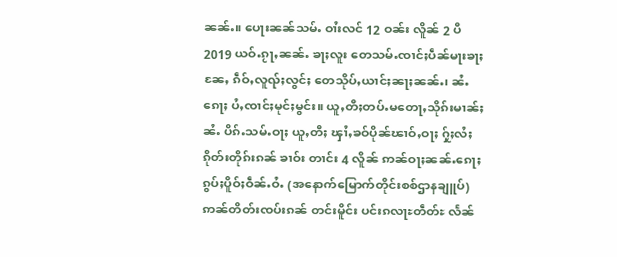ၼၼ်ႉ။ ပေႃးၼၼ်သမ်ႉ ဝၢႆးလင် 12 ဝၼ်း လိူၼ် 2 ပီ 2019 ယဝ်ႉၵႂႃႇၼၼ်ႉ ၶႃႈလူး တေသမ်ႉၸၢင်ႈပဵၼ်မႃးၶႃႈၼႄႇ ၵဵဝ်ႇလူၺ်ႈလွင်ႈ တေသိုပ်ႇယၢင်ႈၼႃႈၼၼ်ႉ၊ ၼႆႉၵေႃႈ ပႆႇၸၢင်ႈမုင်ႈမွင်း။ ယူႇတီႈတပ်ႉမတေႃႇသိုၵ်းမၢၼ်ႈၼႆႉ ပိၵ်ႉသမ်ႉဝႃႈ ယူႇတီႈ ၾၢႆႇၶဝ်ပိုၼ်ၽၢဝ်ႇဝႃႈ ႁႂ်ႈလႆႈၵိုတ်းတိုၵ်းၵၼ် ၶၢဝ်း တၢင်း 4 လိူၼ် ဢၼ်ဝႃႈၼၼ်ႉၵေႃႈ ၵွပ်ႈပိူဝ်ႈဝဵၼ်ႉဝႆႉ (အနောက်မြောက်တိုင်းစစ်ဌာနချူပ်) ဢၼ်တိတ်းၸပ်းၵၼ် တင်းမိူင်း ပင်းၵလႃႊတဵတ်ႊ လႅၼ်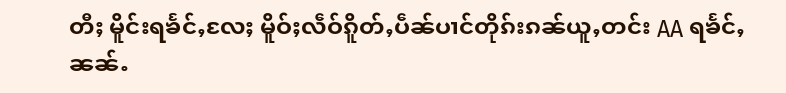တီႈ မိူင်းရၶႅင်ႇလႄႈ မိူဝ်ႈလဵဝ်ၵိူတ်ႇပဵၼ်ပၢင်တိုၵ်းၵၼ်ယူႇတင်း AA ရၶႅင်ႇ ၼၼ်ႉ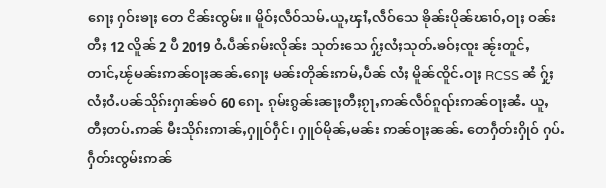ၵေႃႈ ႁဝ်းၶႃႈ တေ ငိၼ်းၸွမ်း။ မိူဝ်ႈလဵဝ်သမ်ႉယူႇၾၢႆႇလဵဝ်သေ ၶိုၼ်းပိုၼ်ၽၢဝ်ႇဝႃႈ ဝၼ်းတီႈ 12 လိူၼ် 2 ပီ 2019 ဝႆႉပဵၼ်ၵမ်းလိုၼ်း သုတ်းသေ ႁႂ်ႈလႆႈသုတ်ႉၶဝ်ႈၸူး ၼႂ်းတူင်ႇတၢင်ႇၽႂ်မၼ်းဢၼ်ဝႃႈၼၼ်ႉၵေႃႈ မၼ်းတိုၼ်းဢမ်ႇပဵၼ် လႆႈ မိူၼ်ၸိူင်ႉဝႃႈ RCSS ၼႆ ႁႂ်ႈလႆႈဝႆႉပၼ်သိုၵ်းႁၢၼ်ၶဝ် 60 ၵေႃႉ ၵုမ်းၵွၼ်းၼႃႈတီႈၵႂႃႇဢၼ်လဵဝ်ၵူၺ်းဢၼ်ဝႃႈၼႆႉ ယူႇတီႈတပ်ႉဢၼ် မီးသိုၵ်းဢၢၼ်ႇႁူဝ်ႁဵင်၊ ႁူဝ်မိုၼ်ႇမၼ်း ဢၼ်ဝႃႈၼၼ်ႉ တေႁဵတ်းႁိုဝ် ႁပ်ႉႁဵတ်းၸွမ်းဢၼ်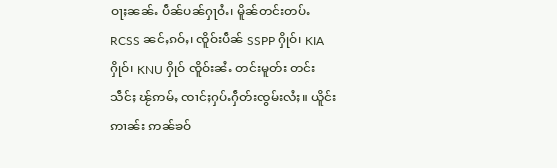ဝႃႈၼၼ်ႉ ပဵၼ်ပၼ်ႁႃဝႆႉ၊ မိူၼ်တင်းတပ်ႉ RCSS ၼင်ႇၵဝ်ႇ၊ ၸိူဝ်းပဵၼ် SSPP ႁိုဝ်၊ KIA ႁိုဝ်၊ KNU ႁိုဝ် ၸိူဝ်းၼႆႉ တင်းမူတ်း တင်းသဵင်ႈ ၽႂ်ဢမ်ႇ ၸၢင်ႈႁပ်ႉႁဵတ်းၸွမ်းလႆႈ။ ယိူင်းဢၢၼ်း ဢၼ်ၶဝ်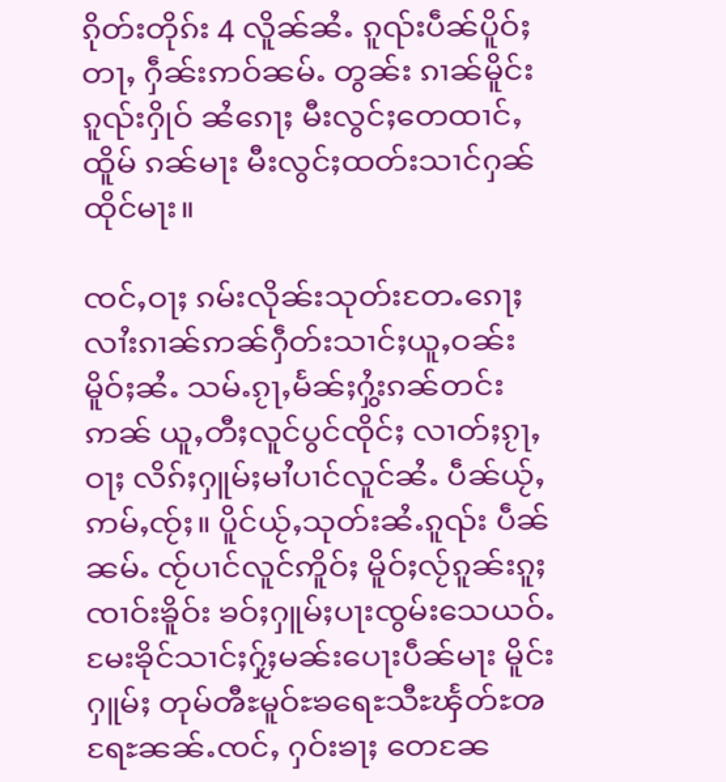ၵိုတ်းတိုၵ်း 4 လိူၼ်ၼႆႉ ၵူၺ်းပဵၼ်ပိူဝ်ႈတႃႇ ႁဵၼ်းဢဝ်ၼမ်ႉ တွၼ်း ၵၢၼ်မိူင်းၵူၺ်းႁိုဝ် ၼႆၵေႃႈ မီးလွင်ႈတေထၢင်ႇထိူမ် ၵၼ်မႃး မီးလွင်ႈထတ်းသၢင်ႁၼ်ထိုင်မႃး။

ၸင်ႇဝႃႈ ၵမ်းလိုၼ်းသုတ်းတႄႉၵေႃႈ လၢႆးၵၢၼ်ဢၼ်ႁဵတ်းသၢင်ႈယူႇဝၼ်းမိူဝ်ႈၼႆႉ သမ်ႉၵႂႃႇမႅၼ်ႈႁွႆးၵၼ်တင်းဢၼ် ယူႇတီႈလူင်ပွင်ၸိုင်ႈ လၢတ်ႈၵႂႃႇဝႃႈ လိၵ်ႈႁူမ်ႈမၢႆပၢင်လူင်ၼႆႉ ပဵၼ်ယႂ်ႇဢမ်ႇၸႂ်ႈ။ ပိူင်ယႂ်ႇသုတ်းၼႆႉၵူၺ်း ပဵၼ်ၼမ်ႉ ၸႂ်ပၢင်လူင်ဢိူဝ်ႈ မိူဝ်ႈလႂ်ၵူၼ်းၵူႈၸၢဝ်းၶိူဝ်း ၶဝ်ႈႁူမ်ႈပႃးၸွမ်းသေယဝ်ႉ မႄးၶိုင်သၢင်ႈႁႂ်ႈမၼ်းပေႃးပဵၼ်မႃး မိူင်းႁူမ်ႈ တုမ်ၻီႊမူဝ်ႊၶရေႊသီႊၾႅတ်ႊၻရႄႊၼၼ်ႉၸင်ႇ ႁဝ်းၶႃႈ တေၼႄ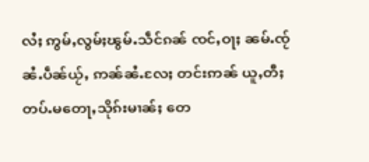လႆႈ ဢွမ်ႇလွမ်ႈၽွမ်ႉသဵင်ၵၼ် ၸင်ႇဝႃႈ ၼမ်ႉၸႂ် ၼႆႉပဵၼ်ယႂ်ႇ ဢၼ်ၼႆႉလႄႈ တင်းဢၼ် ယူႇတီႈတပ်ႉမတေႃႇသိုၵ်းမၢၼ်ႈ တေ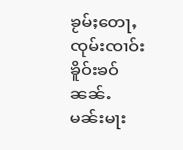ၶႂမ်ႈတေႃႇၸုမ်းၸၢဝ်းၶိူဝ်းၶဝ်ၼၼ်ႉ မၼ်းမႃး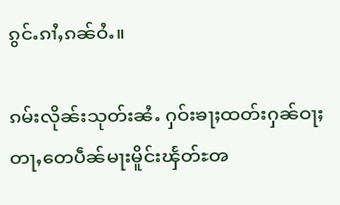ၵွင်ႉၵၢႆႇၵၼ်ဝႆႉ။

ၵမ်းလိုၼ်းသုတ်းၼႆႉ ႁဝ်းၶႃႈထတ်းႁၼ်ဝႃႈ တႃႇတေပဵၼ်မႃးမိူင်းၾႅတ်ႊၻ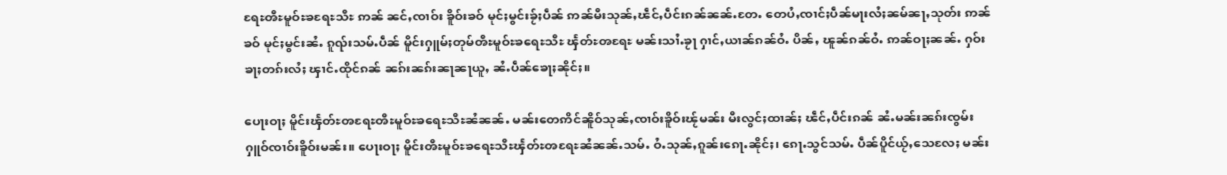ရႄႊၻီႊမူဝ်ႊၶရႄႊသီႊ ဢၼ် ၼင်ႇၸၢဝ်း ၶိူဝ်းၶဝ် မုင်ႈမွင်းၶႂ်ႈပဵၼ် ဢၼ်မီးသုၼ်ႇၽဵင်ႇပဵင်းၵၼ်ၼၼ်ႉတႄႉ တေပႆႇၸၢင်ႈပဵၼ်မႃးလႆႈၼမ်ၼႃႇသုတ်း ဢၼ်ၶဝ် မုင်ႈမွင်းၼႆႉ ၵူၺ်းသမ်ႉပဵၼ် မိူင်းႁူမ်ႈတုမ်ၻီႊမူဝ်ႊၶရေႊသီႊ ၾႅတ်ႊၻရႄႊ မၼ်းသၢႆႉၶႂႃ ႁၢင်ႇယၢၼ်ၵၼ်ဝႆႉ ပိၼ်ႇ ၽူၼ်ၵၼ်ဝႆႉ ဢၼ်ဝႃႈၼၼ်ႉ ႁဝ်းၶႃႈတၵ်းလႆႈ ၾၢင်ႉထိုင်ၵၼ် ၼၵ်းၼၵ်းၼႃၼႃယူႇ ၼႆႉပဵၼ်ၶေႃႈၼိုင်ႈ။

ပေႃးဝႃႈ မိူင်းၾႅတ်ႊၻရႄႊၻီႊမူဝ်ႊၶရေႊသီႊၼႆၼၼ်ႉ မၼ်းတေဢိင်ၼိူဝ်သုၼ်ႇၸၢဝ်းၶိူဝ်းၽႂ်မၼ်း မီးလွင်ႈထၢၼ်ႈ ၽဵင်ႇပဵင်းၵၼ် ၼႆႉမၼ်းၼၵ်းၸွမ်းႁူဝ်ၸၢဝ်းၶိူဝ်းမၼ်း။ ပေႃးဝႃႈ မိူင်းၻီႊမူဝ်ႊၶရေႊသီႊၾႅတ်ႊၻရႄႊၼႆၼၼ်ႉသမ်ႉ ဝႆႉသုၼ်ႇၵူၼ်းၵေႃႉၼိုင်ႈ၊ ၵေႃႉသွင်သမ်ႉ ပဵၼ်ပိူင်ယႂ်ႇသေလႄႈ မၼ်း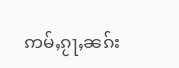ဢမ်ႇၵႂႃႇၼၵ်း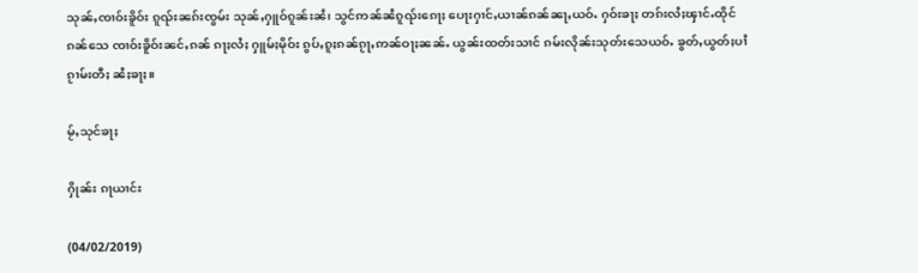သုၼ်ႇၸၢဝ်းၶိူဝ်း ၵူၺ်းၼၵ်းၸွမ်း သုၼ်ႇႁူဝ်ၵူၼ်းၼႆ၊ သွင်ဢၼ်ၼႆၵူၺ်းၵေႃႈ ပေႃးႁၢင်ႇယၢၼ်ၵၼ်ၼႃႇယဝ်ႉ ႁဝ်းၶႃႈ တၵ်းလႆႈၾၢင်ႉထိုင်ၵၼ်သေ ၸၢဝ်းၶိူဝ်းၼင်ႇၵၼ် ၵႃႈလႆႈ ႁူမ်ႈမိုဝ်း ၵွပ်ႇၵူႈၵၼ်ၵႂႃႇဢၼ်ဝႃႈၼၼ်ႉ ယွၼ်းထတ်းသၢင် ၵမ်းလိုၼ်းသုတ်းသေယဝ်ႉ ၶွတ်ႇယွတ်ႈပၢႆၵႂၢမ်းတီႈ ၼႆႈၶႃႈ။

မႂ်ႇသုင်ၶႃႈ

ႁိုၼ်း ၵႃယၢင်း

(04/02/2019)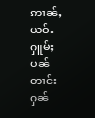ဢၢၼ်ႇယဝ်ႉႁူမ်ႈပၼ်တၢင်းႁၼ်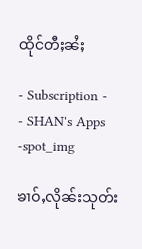ထိုင်တီႈၼႆႈ

- Subscription -
- SHAN's Apps -spot_img

ၶၢဝ်ႇလိုၼ်းသုတ်း